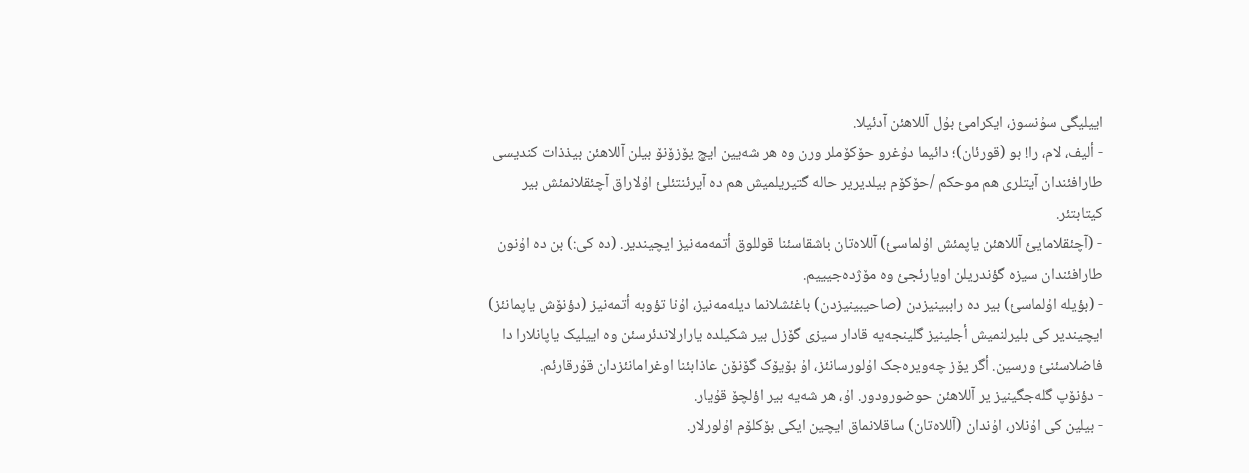اییلیگی سۇنسوز، ایکرامئ بۇل آللاهئن آدئیلا.
- ألیف، لام، را! بو (قورئان)؛ دائیما دۇغرو حۆکۆملر ورن وە هر شەیین ایچ یۆزۆنۆ بیلن آللاهئن بیذذات کندیسی طارافئندان آیتلری هم موحکم /حۆکۆم بیلدیریر حالە گتیریلمیش هم دە آیرئنتئلئ اۇلاراق آچئقلانمئش بیر کیتابتئر.
- (آچئقلامایئ آللاهئن یاپمئش اۇلماسئ) آللاەتان باشقاسئنا قوللوق أتمەمەنیز ایچیندیر. (دە کی:) بن دە اۇنون طارافئندان سیزە گؤندریلن اویارئجئ وە مۆژدەجیییم.
- (بؤیلە اۇلماسئ) بیر دە راببینیزدن (صاحیبینیزدن) باغئشلانما دیلەمەنیز، اۇنا تؤوبە أتمەنیز (دؤنۆش یاپمانئز) ایچیندیر کی بلیرلنمیش أجلینیز گلینجەیە قادار سیزی گۆزل بیر شکیلدە یارارلاندئرسئن وە اییلیک یاپانلارا دا فاضلاسئنئ ورسین. أگر یۆز چەویرەجک اۇلورسانئز، اۇ بۆیۆک گۆنۆن عاذابئنا اوغرامانئزدان قۇرقارئم.
- دؤنۆپ گلەجگینیز یر آللاهئن حوضورودور. اۇ، هر شەیە بیر اؤلچۆ قۇیار.
- بیلین کی اۇنلار، اۇندان (آللاەتان) ساقلانماق ایچین ایکی بۆکلۆم اۇلورلار.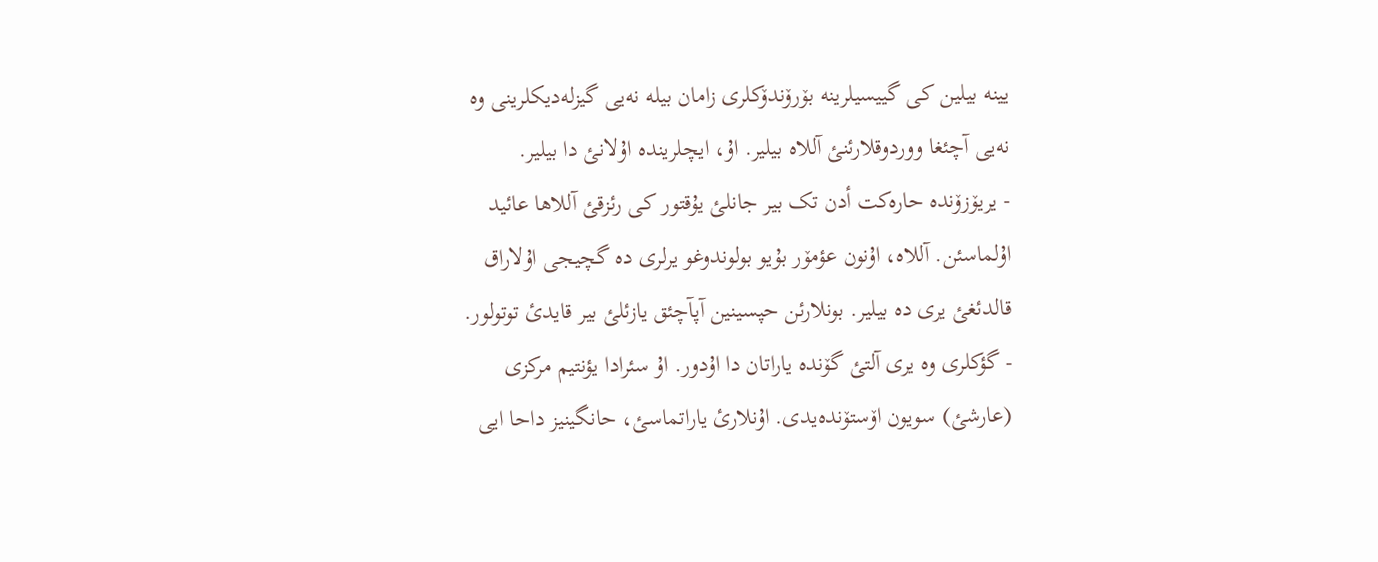یینە بیلین کی گییسیلرینە بۆرۆندۆکلری زامان بیلە نەیی گیزلەدیکلرینی وە نەیی آچئغا ووردوقلارئنئ آللاە بیلیر. اۇ، ایچلریندە اۇلانئ دا بیلیر.
- یریۆزۆندە حارەکت أدن تک بیر جانلئ یۇقتور کی رئزقئ آللاها عائید اۇلماسئن. آللاە، اۇنون عؤمۆر بۇیو بولوندوغو یرلری دە گچیجی اۇلاراق قالدئغئ یری دە بیلیر. بونلارئن حپسینین آپآچئق یازئلئ بیر قایدئ توتولور.
- گؤکلری وە یری آلتئ گۆندە یاراتان دا اۇدور. اۇ سئرادا یؤنتیم مرکزی (عارشئ) سویون اۆستۆندەیدی. اۇنلارئ یاراتماسئ، حانگینیز داحا ایی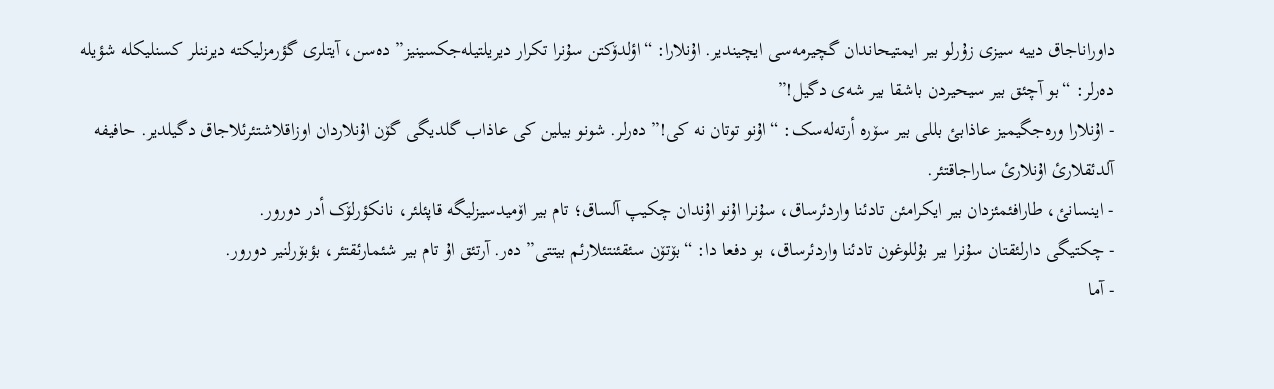داوراناجاق دییە سیزی زۇرلو بیر ایمتیحاندان گچیرمەسی ایچیندیر. اۇنلارا: “اؤلدۆکتن سۇنرا تکرار دیریلتیلەجکسینیز” دەسن، آیتلری گؤرمزلیکتە دیرننلر کسنلیکلە شؤیلە دەرلر: “بو آچئق بیر سیحیردن باشقا بیر شەی دگیل!”
- اۇنلارا ورەجگیمیز عاذابئ بللی بیر سۆرە أرتەلەسک: “اۇنو توتان نە کی!” دەرلر. شونو بیلین کی عاذاب گلدیگی گۆن اۇنلاردان اوزاقلاشتئرئلاجاق دگیلدیر. حافیفە آلدئقلارئ اۇنلارئ ساراجاقتئر.
- اینسانئ، طارافئمئزدان بیر ایکرامئن تادئنا واردئرساق، سۇنرا اۇنو اۇندان چکیپ آلساق؛ تام بیر اۆمیدسیزلیگە قاپئلئر، نانکؤرلۆک أدر دورور.
- چکتیگی دارلئقتان سۇنرا بیر بۇللوغون تادئنا واردئرساق، بو دفعا دا: “بۆتۆن سئقئنتئلارئم بیتتی” دەر. آرتئق اۇ تام بیر شئمارئقتئر، بؤبۆرلنیر دورور.
- آما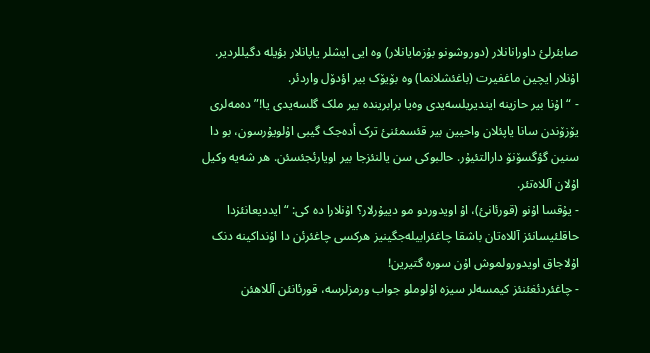صابئرلئ داورانانلار (دوروشونو بۇزمایانلار) وە ایی ایشلر یاپانلار بؤیلە دگیللردیر. اۇنلار ایچین ماغفیرت (باغئشلانما) وە بۆیۆک بیر اؤدۆل واردئر.
- “اۇنا بیر حازینە ایندیریلسەیدی وەیا برابریندە بیر ملک گلسەیدی یا!” دەمەلری یۆزۆندن سانا یاپئلان واحیین بیر قئسمئنئ ترک أدەجک گیبی اۇلویۇرسون، بو دا سنین گؤگسۆنۆ دارالتئیۇر. حالبوکی سن یالنئزجا بیر اویارئجئسئن. هر شەیە وکیل اۇلان آللاەتئر.
- یۇقسا اۇنو (قورئانئ)، اۇ اویدوردو مو دییۇرلار؟ اۇنلارا دە کی: “ایددیعانئزدا حاقلئیسانئز آللاەتان باشقا چاغئرابیلەجگینیز هرکسی چاغئرئن دا اۇنداکینە دنک اۇلاجاق اویدورولموش اۇن سورە گتیرین!
- چاغئردئغئنئز کیمسەلر سیزە اۇلوملو جواب ورمزلرسە، قورئانئن آللاهئن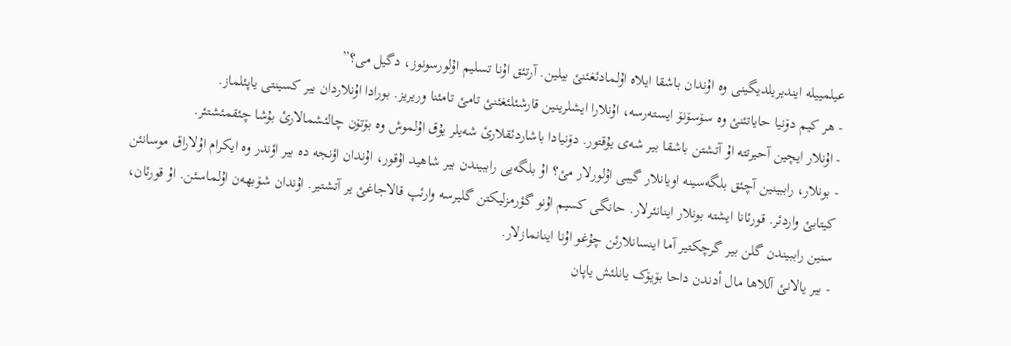عیلمییلە ایندیریلدیگینی وە اۇندان باشقا ایلاە اۇلمادئغئنئ بیلین. آرتئق اۇنا تسلیم اۇلورسونوز، دگیل می؟”
- هر کیم دۆنیا حایاتئنئ وە سۆسۆنۆ ایستەرسە، اۇنلارا ایشلرینین قارشئلئغئنئ تامئ تامئنا وریریز. بورادا اۇنلاردان بیر کسینتی یاپئلماز.
- اۇنلار ایچین آحیرتتە اۇ آتشتن باشقا بیر شەی یۇقتور. دۆنیادا باشاردئقلارئ شەیلر یۇق اۇلموش وە بۆتۆن چالئشمالارئ بۇشا چئقمئشتئر.
- بونلار، راببینین آچئق بلگەسینە اویانلار گیبی اۇلورلار مئ؟ اۇ بلگەیی راببیندن بیر شاهید اۇقور، اۇندان اؤنجە دە بیر اؤندر وە ایکرام اۇلاراق موسانئن کیتابئ واردئر. قورئانا ایشتە بونلار اینانئرلار. حانگی کسیم اۇنو گؤرمزلیکتن گلیرسە وارئپ قالاجاغئ یر آتشتیر. اۇندان شۆبهەن اۇلماسئن. اۇ قورئان، سنین راببیندن گلن بیر گرچکتیر آما اینسانلارئن چۇغو اۇنا اینانمازلار.
- بیر یالانئ آللاها مال أدندن داحا بۆیۆک یانلئش یاپان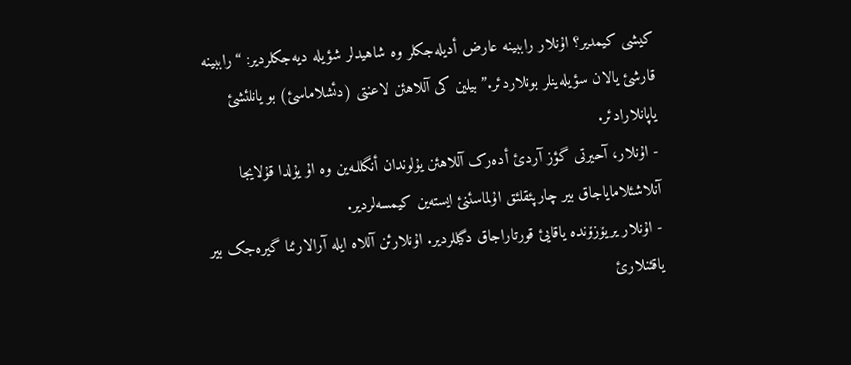کیشی کیمدیر؟ اۇنلار راببینە عارض أدیلەجکلر وە شاهیدلر شؤیلە دیەجکلردیر: “راببینە قارشئ یالان سؤیلەینلر بونلاردئر.” بیلین کی آللاهئن لاعنتی (دئشلاماسئ) بو یانلئشئ یاپانلارادئر.
- اۇنلار، آحیرتی گؤز آردئ أدەرک آللاهئن یۇلوندان أنگللـەین وە اۇ یۇلدا قۇلایجا آنلاشئلامایاجاق بیر چارپئقلئق اۇلماسئنئ ایستەین کیمسەلردیر.
- اۇنلار یریۆزۆندە یاقایئ قورتاراجاق دگیللردیر. اۇنلارئن آللاە ایلە آرالارئنا گیرەجک بیر یاقئنلارئ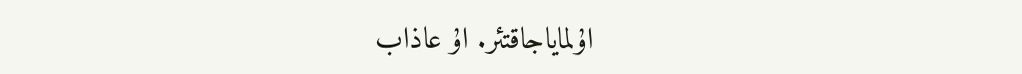اۇلمایاجاقتئر. اۇ عاذاب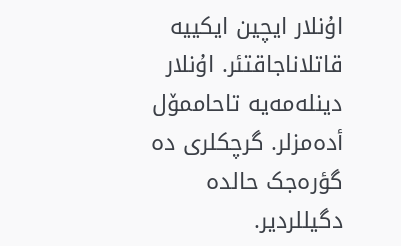اۇنلار ایچین ایکییە قاتلاناجاقتئر. اۇنلار دینلەمەیە تاحاممۆل أدەمزلر. گرچکلری دە گؤرەجک حالدە دگیللردیر.